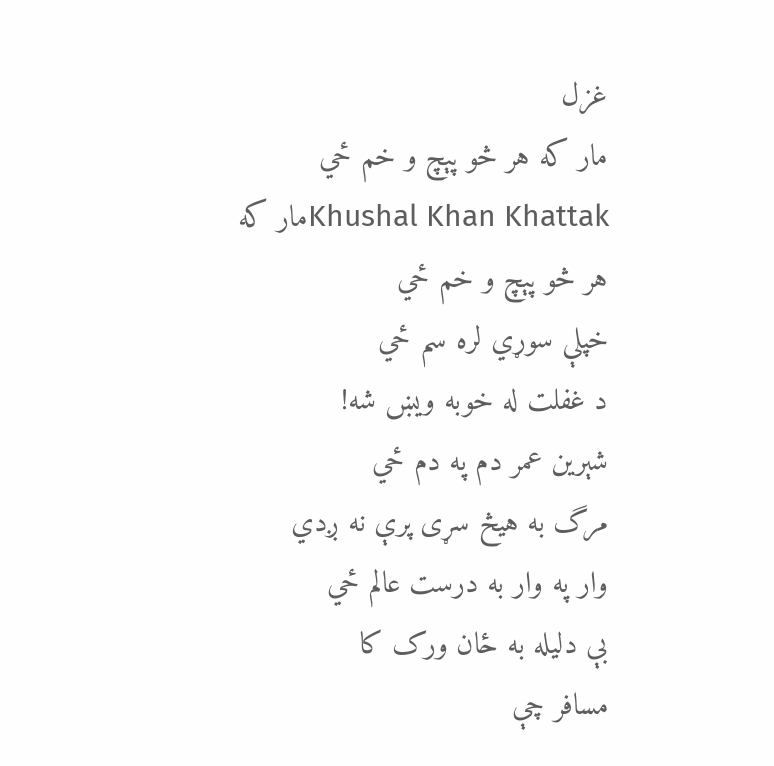غزل
مار که هر څو پېچ و خم ځي
Khushal Khan Khattakمار که هر څو پېچ و خم ځي
خپلې سوړي لره سم ځي
د غفلت له خوبه ويښ شه!
شېرين عمر دم په دم ځي
مرگ به هيڅ سړی پرې نه ږدي
وار په وار به درست عالم ځي
بې دليله به ځان ورک کا
مسافر چې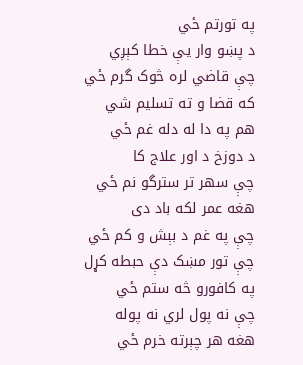په تورتم ځي
د پښو وار يې خطا کېږي
چې قاضي لره څوک گرم ځي
که قضا و ته تسليم شي
هم په دا له دله غم ځي
د دوزخ د اور علاج کا
چې سهر تر سترگو نم ځي
هغه عمر لکه باد دی
چې په غم د بېش و کم ځي
چې تور مښک دې حبطه کړل
په کافورو څه ستم ځي
چې نه پول لري نه پوله
هغه هر چېرته خرم ځي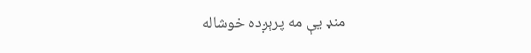منډ يې مه پرېږده خوشاله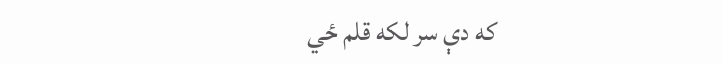که دې سر لکه قلم ځي